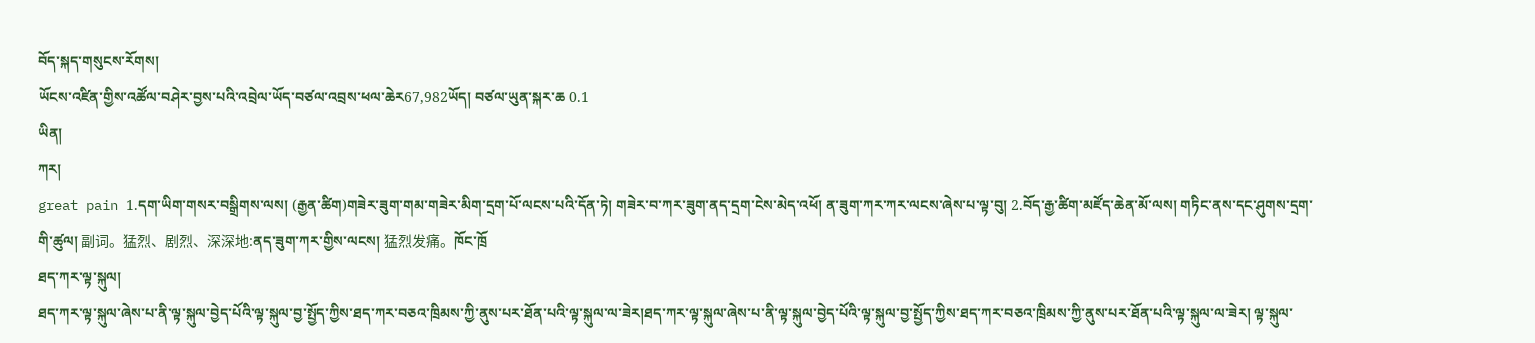བོད་སྐད་གསུངས་རོགས།
ཡོངས་འཛིན་གྱིས་འཚོལ་བཤེར་བྱས་པའི་འབྲེལ་ཡོད་བཙལ་འབྲས་ཕལ་ཆེར67,982ཡོད། བཙལ་ཡུན་སྐར་ཆ 0.1
ཡིན།
ཀར།
great pain 1.དག་ཡིག་གསར་བསྒྲིགས་ལས། (རྒྱན་ཚིག)གཟེར་ཟུག་གམ་གཟེར་མིག་དྲག་པོ་ལངས་པའི་དོན་ཏེ། གཟེར་བ་ཀར་ཟུག་ནད་དྲག་ངེས་མེད་འཕོ། ན་ཟུག་ཀར་ཀར་ལངས་ཞེས་པ་ལྟ་བུ། 2.བོད་རྒྱ་ཚིག་མཛོད་ཆེན་མོ་ལས། གཏིང་ནས་དང་ཤུགས་དྲག་གི་ཚུལ། 副词。猛烈、剧烈、深深地:ནད་ཟུག་ཀར་གྱིས་ལངས། 猛烈发痛。ཁོང་ཁྲོ
ཐད་ཀར་ལྟ་སྐུལ།
ཐད་ཀར་ལྟ་སྐུལ་ཞེས་པ་ནི་ལྟ་སྐུལ་བྱེད་པོའི་ལྟ་སྐུལ་བྱ་སྤྱོད་ཀྱིས་ཐད་ཀར་བཅའ་ཁྲིམས་ཀྱི་ནུས་པར་ཐོན་པའི་ལྟ་སྐུལ་ལ་ཟེར།ཐད་ཀར་ལྟ་སྐུལ་ཞེས་པ་ནི་ལྟ་སྐུལ་བྱེད་པོའི་ལྟ་སྐུལ་བྱ་སྤྱོད་ཀྱིས་ཐད་ཀར་བཅའ་ཁྲིམས་ཀྱི་ནུས་པར་ཐོན་པའི་ལྟ་སྐུལ་ལ་ཟེར། ལྟ་སྐུལ་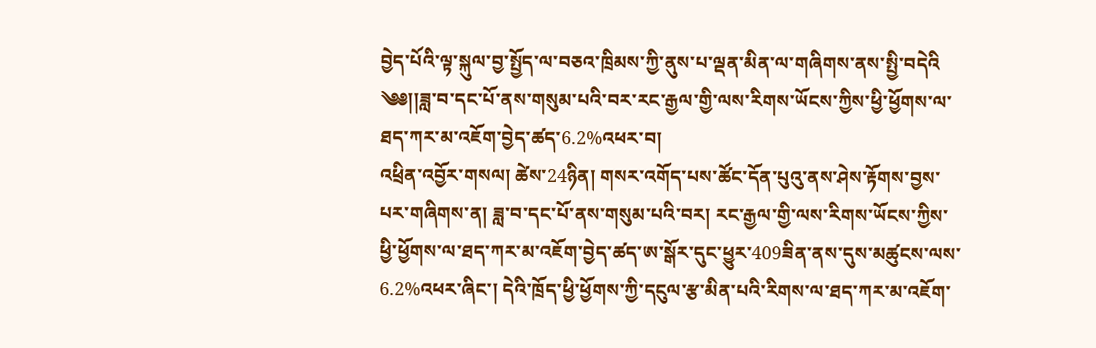བྱེད་པོའི་ལྟ་སྐུལ་བྱ་སྤྱོད་ལ་བཅའ་ཁྲིམས་ཀྱི་ནུས་པ་ལྡན་མིན་ལ་གཞིགས་ནས་སྤྱི་བདེའི
༄༅།།ཟླ་བ་དང་པོ་ནས་གསུམ་པའི་བར་རང་རྒྱལ་གྱི་ལས་རིགས་ཡོངས་ཀྱིས་ཕྱི་ཕྱོགས་ལ་ཐད་ཀར་མ་འཇོག་བྱེད་ཚད་6.2%འཕར་བ།
འཕྲིན་འབྱོར་གསལ། ཚེས་24ཉིན། གསར་འགོད་པས་ཚོང་དོན་པུའུ་ནས་ཤེས་རྟོགས་བྱས་པར་གཞིགས་ན། ཟླ་བ་དང་པོ་ནས་གསུམ་པའི་བར། རང་རྒྱལ་གྱི་ལས་རིགས་ཡོངས་ཀྱིས་ཕྱི་ཕྱོགས་ལ་ཐད་ཀར་མ་འཇོག་བྱེད་ཚད་ཨ་སྒོར་དུང་ཕྱུར་409ཟིན་ནས་དུས་མཚུངས་ལས་6.2%འཕར་ཞིང་། དེའི་ཁྲོད་ཕྱི་ཕྱོགས་ཀྱི་དངུལ་རྩ་མིན་པའི་རིགས་ལ་ཐད་ཀར་མ་འཇོག་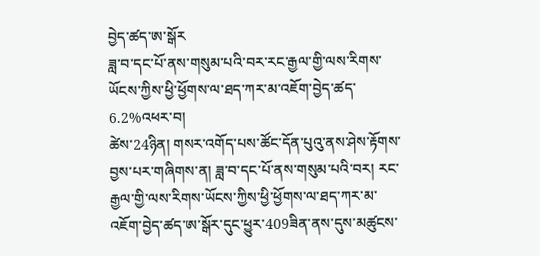བྱེད་ཚད་ཨ་སྒོར
ཟླ་བ་དང་པོ་ནས་གསུམ་པའི་བར་རང་རྒྱལ་གྱི་ལས་རིགས་ཡོངས་ཀྱིས་ཕྱི་ཕྱོགས་ལ་ཐད་ཀར་མ་འཇོག་བྱེད་ཚད་6.2%འཕར་བ།
ཚེས་24ཉིན། གསར་འགོད་པས་ཚོང་དོན་པུའུ་ནས་ཤེས་རྟོགས་བྱས་པར་གཞིགས་ན། ཟླ་བ་དང་པོ་ནས་གསུམ་པའི་བར། རང་རྒྱལ་གྱི་ལས་རིགས་ཡོངས་ཀྱིས་ཕྱི་ཕྱོགས་ལ་ཐད་ཀར་མ་འཇོག་བྱེད་ཚད་ཨ་སྒོར་དུང་ཕྱུར་409ཟིན་ནས་དུས་མཚུངས་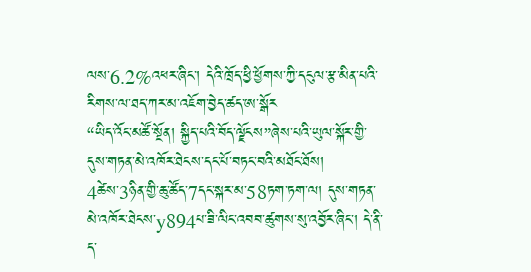ལས་6.2%འཕར་ཞིང་། དེའི་ཁྲོད་ཕྱི་ཕྱོགས་ཀྱི་དངུལ་རྩ་མིན་པའི་རིགས་ལ་ཐད་ཀར་མ་འཇོག་བྱེད་ཚད་ཨ་སྒོར
“ཡིད་འོང་མཚོ་སྔོན། སྐྱིད་པའི་བོད་ལྗོངས”ཞེས་པའི་ཡུལ་སྐོར་གྱི་དུས་གཏན་མེ་འཁོར་ཐེངས་དང་པོ་བཏང་བའི་མཐོང་ཐོས།
4ཚེས་3ཉིན་གྱི་ཆུ་ཚོད་7དང་སྐར་མ་58ཏག་ཏག་ལ། དུས་གཏན་མེ་འཁོར་ཐེངས་y894པ་ཟི་ལིང་འབབ་ཚུགས་སུ་འབྱོར་ཞིང་། དེ་ནི་ད་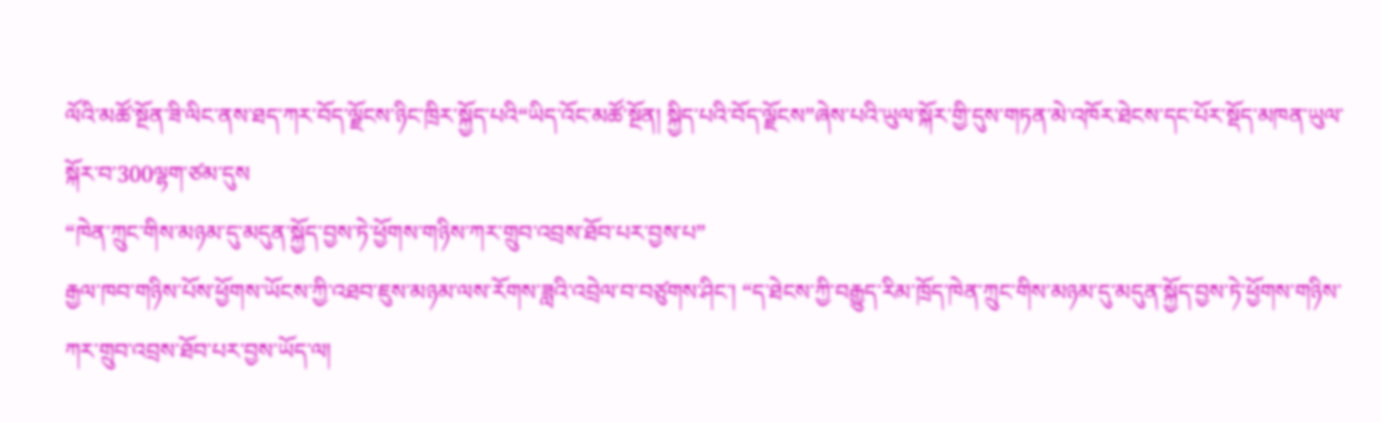ལོའི་མཚོ་སྔོན་ཟི་ལིང་ནས་ཐད་ཀར་བོད་ལྗོངས་ཉིང་ཁྲིར་སྐྱོད་པའི“ཡིད་འོང་མཚོ་སྔོན། སྐྱིད་པའི་བོད་ལྗོངས”ཞེས་པའི་ཡུལ་སྐོར་གྱི་དུས་གཏན་མེ་འཁོར་ཐེངས་དང་པོར་སྡོད་མཁན་ཡུལ་སྐོར་བ་300ལྷག་ཙམ་དུས
“ཁེན་ཀྲུང་གིས་མཉམ་དུ་མདུན་སྐྱོད་བྱས་ཏེ་ཕྱོགས་གཉིས་ཀར་གྲུབ་འབྲས་ཐོབ་པར་བྱས་པ”
རྒྱལ་ཁབ་གཉིས་པོས་ཕྱོགས་ཡོངས་ཀྱི་འཐབ་ཇུས་མཉམ་ལས་རོགས་ཟླའི་འབྲེལ་བ་བཙུགས་ཤིང་། “ད་ཐེངས་ཀྱི་བརྒྱུད་རིམ་ཁྲོད་ཁེན་ཀྲུང་གིས་མཉམ་དུ་མདུན་སྐྱོད་བྱས་ཏེ་ཕྱོགས་གཉིས་ཀར་གྲུབ་འབྲས་ཐོབ་པར་བྱས་ཡོད་ལ།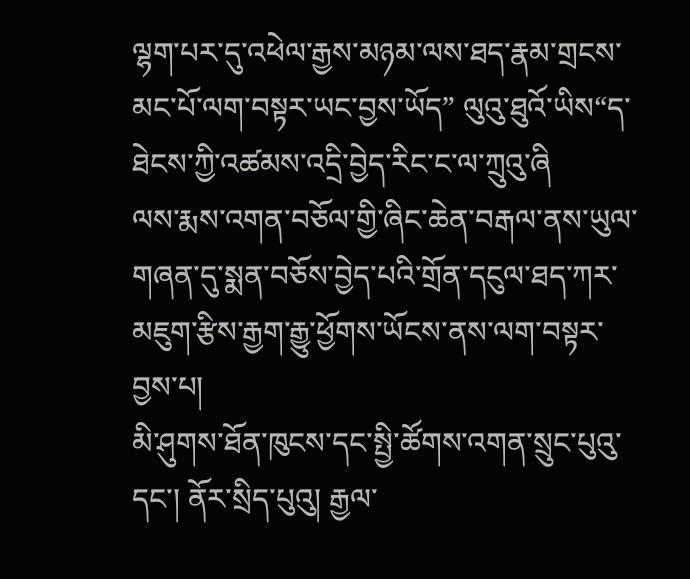ལྷག་པར་དུ་འཕེལ་རྒྱས་མཉམ་ལས་ཐད་རྣམ་གྲངས་མང་པོ་ལག་བསྟར་ཡང་བྱས་ཡོད” ལུའུ་ཐུའོ་ཡིས“ད་ཐེངས་ཀྱི་འཚམས་འདྲི་བྱེད་རིང་ང་ལ་ཀྲུའུ་ཞི
ལས་རྨས་འགན་བཅོལ་གྱི་ཞིང་ཆེན་བརྒལ་ནས་ཡུལ་གཞན་དུ་སྨན་བཅོས་བྱེད་པའི་གྲོན་དངུལ་ཐད་ཀར་མཇུག་རྩིས་རྒྱག་རྒྱུ་ཕྱོགས་ཡོངས་ནས་ལག་བསྟར་བྱས་པ།
མི་ཤུགས་ཐོན་ཁུངས་དང་སྤྱི་ཚོགས་འགན་སྲུང་པུའུ་དང་། ནོར་སྲིད་པུའུ། རྒྱལ་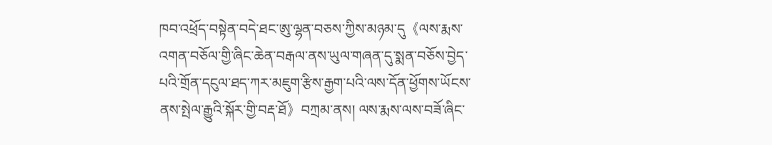ཁབ་འཕྲོད་བསྟེན་བདེ་ཐང་ཨུ་ལྷན་བཅས་ཀྱིས་མཉམ་དུ《ལས་རྨས་འགན་བཅོལ་གྱི་ཞིང་ཆེན་བརྒལ་ནས་ཡུལ་གཞན་དུ་སྨན་བཅོས་བྱེད་པའི་གྲོན་དངུལ་ཐད་ཀར་མཇུག་རྩིས་རྒྱག་པའི་ལས་དོན་ཕྱོགས་ཡོངས་ནས་སྤེལ་རྒྱུའི་སྐོར་གྱི་བརྡ་ཐོ》བཀྲམ་ནས། ལས་རྨས་ལས་བཟོ་ཞིང་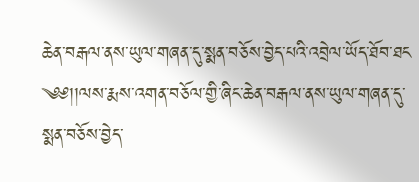ཆེན་བརྒལ་ནས་ཡུལ་གཞན་དུ་སྨན་བཅོས་བྱེད་པའི་འབྲེལ་ཡོད་ཐོབ་ཐང
༄༅།།ལས་རྨས་འགན་བཅོལ་གྱི་ཞིང་ཆེན་བརྒལ་ནས་ཡུལ་གཞན་དུ་སྨན་བཅོས་བྱེད་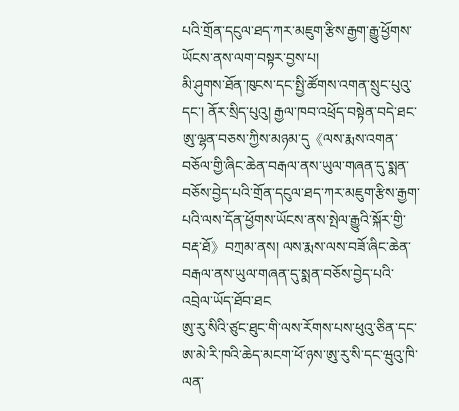པའི་གྲོན་དངུལ་ཐད་ཀར་མཇུག་རྩིས་རྒྱག་རྒྱུ་ཕྱོགས་ཡོངས་ནས་ལག་བསྟར་བྱས་པ།
མི་ཤུགས་ཐོན་ཁུངས་དང་སྤྱི་ཚོགས་འགན་སྲུང་པུའུ་དང་། ནོར་སྲིད་པུའུ། རྒྱལ་ཁབ་འཕྲོད་བསྟེན་བདེ་ཐང་ཨུ་ལྷན་བཅས་ཀྱིས་མཉམ་དུ《ལས་རྨས་འགན་བཅོལ་གྱི་ཞིང་ཆེན་བརྒལ་ནས་ཡུལ་གཞན་དུ་སྨན་བཅོས་བྱེད་པའི་གྲོན་དངུལ་ཐད་ཀར་མཇུག་རྩིས་རྒྱག་པའི་ལས་དོན་ཕྱོགས་ཡོངས་ནས་སྤེལ་རྒྱུའི་སྐོར་གྱི་བརྡ་ཐོ》བཀྲམ་ནས། ལས་རྨས་ལས་བཟོ་ཞིང་ཆེན་བརྒལ་ནས་ཡུལ་གཞན་དུ་སྨན་བཅོས་བྱེད་པའི་འབྲེལ་ཡོད་ཐོབ་ཐང
ཨུ་རུ་སིའི་ཙུང་ཐུང་གི་ལས་རོགས་པས་ཕུའུ་ཅིན་དང་ཨ་མེ་རི་ཁའི་ཆེད་མངག་ཕོ་ཉས་ཨུ་རུ་སི་དང་ཝུའུ་ཁི་ལན་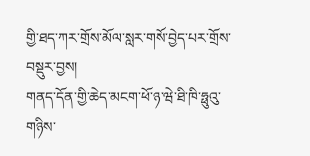གྱི་ཐད་ཀར་གྲོས་མོལ་སླར་གསོ་བྱེད་པར་གྲོས་བསྡུར་བྱས།
གནད་དོན་གྱི་ཆེད་མངག་ཕོ་ཉ་ཝེ་ཐི་ཁི་ཧྥུའུ་གཉིས་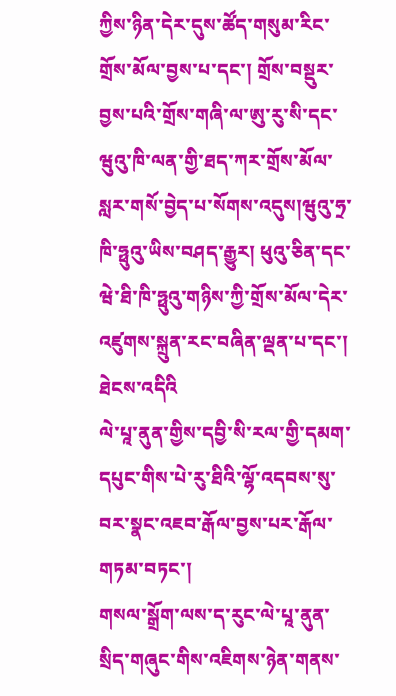ཀྱིས་ཉིན་དེར་དུས་ཚོད་གསུམ་རིང་གྲོས་མོལ་བྱས་པ་དང་། གྲོས་བསྡུར་བྱས་པའི་གྲོས་གཞི་ལ་ཨུ་རུ་སི་དང་ཝུའུ་ཁི་ལན་གྱི་ཐད་ཀར་གྲོས་མོལ་སླར་གསོ་བྱེད་པ་སོགས་འདུས།ཝུའུ་ཧྲ་ཁི་ཧྥུའུ་ཡིས་བཤད་རྒྱུར། ཕུའུ་ཅིན་དང་ཝེ་ཐི་ཁི་ཧྥུའུ་གཉིས་ཀྱི་གྲོས་མོལ་དེར་འཛུགས་སྐྲུན་རང་བཞིན་ལྡན་པ་དང་། ཐེངས་འདིའི
ལེ་པཱ་ནུན་གྱིས་དབྱི་སི་རལ་གྱི་དམག་དཔུང་གིས་པེ་རུ་ཐིའི་ལྷོ་འདབས་སུ་བར་སྣང་འཇབ་རྒོལ་བྱས་པར་རྒོལ་གཏམ་བཏང་།
གསལ་སྒྲོག་ལས་ད་རུང་ལེ་པཱ་ནུན་སྲིད་གཞུང་གིས་འཇིགས་ཉེན་གནས་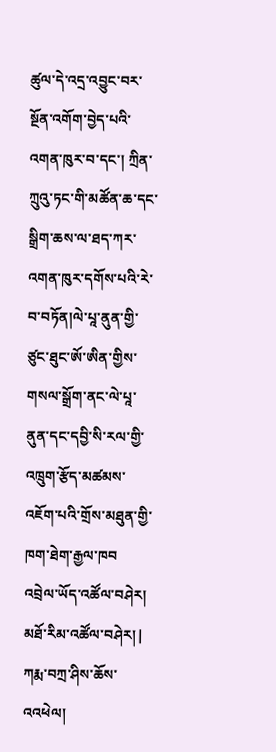ཚུལ་དེ་འདྲ་འབྱུང་བར་སྔོན་འགོག་བྱེད་པའི་འགན་ཁུར་བ་དང་། ཀྲིན་ཀྲུའུ་ཏང་གི་མཚོན་ཆ་དང་སྒྲིག་ཆས་ལ་ཐད་ཀར་འགན་ཁུར་དགོས་པའི་རེ་བ་བཏོན།ལེ་པཱ་ནུན་གྱི་ཙུང་ཐུང་ཨོ་ཨིན་གྱིས་གསལ་སྒྲོག་ནང་ལེ་པཱ་ནུན་དང་དབྱི་སི་རལ་གྱི་འཁྲུག་རྩོད་མཚམས་འཇོག་པའི་གྲོས་མཐུན་གྱི་ཁག་ཐེག་རྒྱལ་ཁབ
འབྲེལ་ཡོད་འཚོལ་བཤེར།
མཐོ་རིམ་འཚོལ་བཤེར། |
ཀརྨ་བཀྲ་ཤིས་ཆོས་འའཕེལ།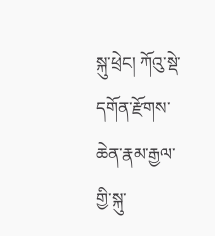སྐུ་ཕྲེང། ཀོའུ་སྡེ་དགོན་རྫོགས་ཆེན་རྣམ་རྒྱལ་གྱི་སྐུ་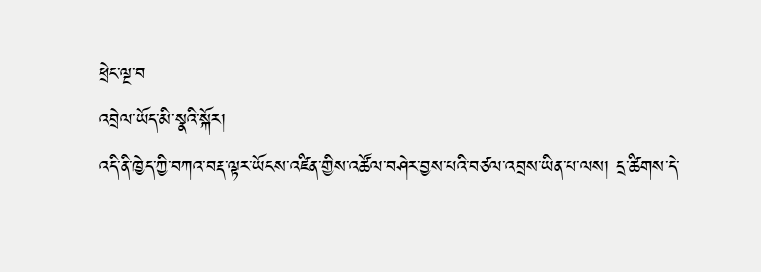ཕྲེང་ལྔ་བ
འབྲེལ་ཡོད་མི་སྣའི་སྐོར།
འདི་ནི་ཁྱེད་ཀྱི་བཀའ་བརྡ་ལྟར་ཡོངས་འཛིན་གྱིས་འཚོལ་བཤེར་བྱས་པའི་བཙལ་འབྲས་ཡིན་པ་ལས། དྲ་ཚིགས་དེ་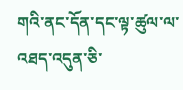གའི་ནང་དོན་དང་ལྟ་ཚུལ་ལ་འཐད་འདུན་ཅི་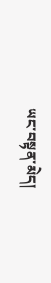ཡང་བསྟན་མེད།